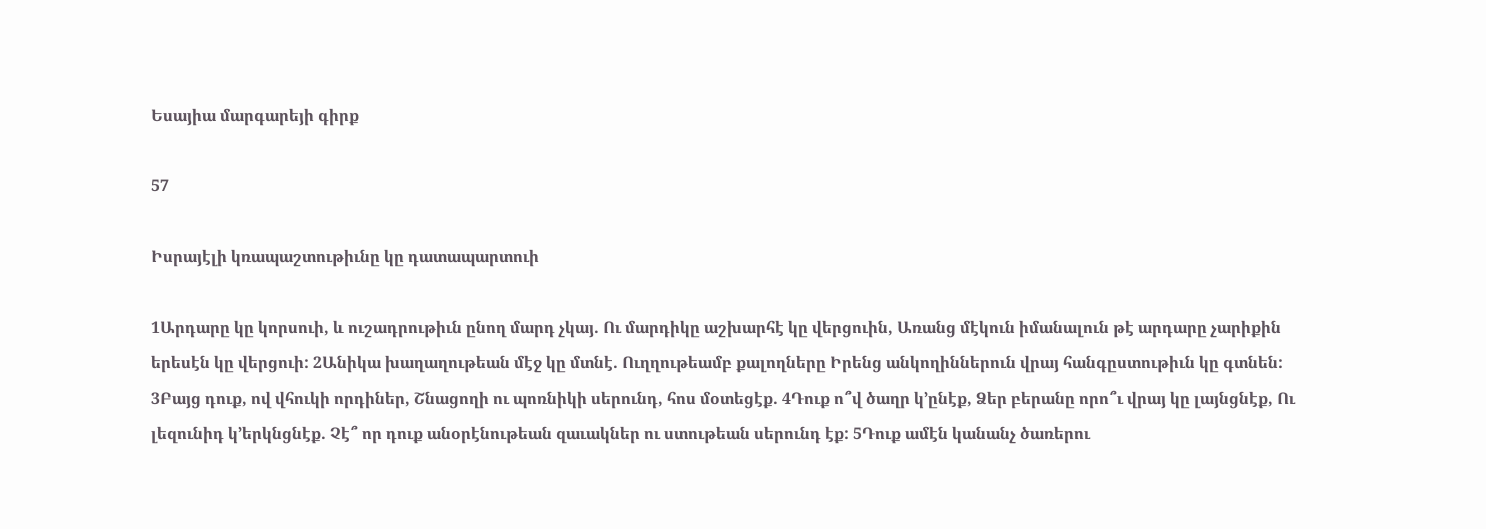Եսայիա մարգարեյի գիրք

57

Իսրայէլի կռապաշտութիւնը կը դատապարտուի

1Արդարը կը կորսուի, և ուշադրութիւն ընող մարդ չկայ. Ու մարդիկը աշխարհէ կը վերցուին, Առանց մէկուն իմանալուն թէ արդարը չարիքին երեսէն կը վերցուի: 2Անիկա խաղաղութեան մէջ կը մտնէ. Ուղղութեամբ քալողները Իրենց անկողիններուն վրայ հանգըստութիւն կը գտնեն: 3Բայց դուք, ով վհուկի որդիներ, Շնացողի ու պոռնիկի սերունդ, հոս մօտեցէք. 4Դուք ո՞վ ծաղր կ’ընէք, Ձեր բերանը որո՞ւ վրայ կը լայնցնէք, Ու լեզունիդ կ’երկնցնէք. Չէ՞ որ դուք անօրէնութեան զաւակներ ու ստութեան սերունդ էք: 5Դուք ամէն կանանչ ծառերու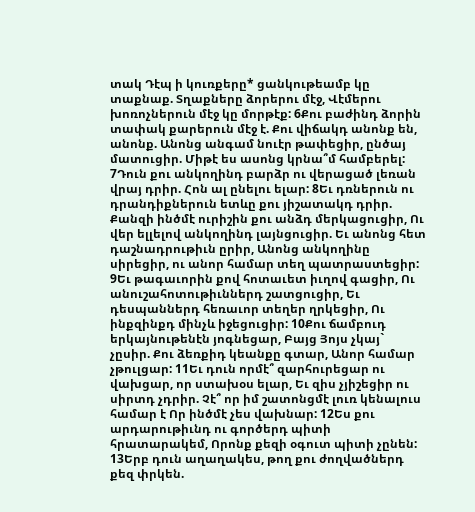տակ Դէպ ի կուռքերը* ցանկութեամբ կը տաքնաք. Տղաքները ձորերու մէջ, Վէմերու խոռոչներուն մէջ կը մորթէք: 6Քու բաժինդ ձորին տափակ քարերուն մէջ է. Քու վիճակդ անոնք են, անոնք. Անոնց անգամ նուէր թափեցիր, ընծայ մատուցիր. Միթէ ես ասոնց կրնա՞մ համբերել: 7Դուն քու անկողինդ բարձր ու վերացած լեռան վրայ դրիր. Հոն ալ ընելու ելար: 8Եւ դռներուն ու դրանդիքներուն ետևը քու յիշատակդ դրիր. Քանզի ինծմէ ուրիշին քու անձդ մերկացուցիր, Ու վեր ելլելով անկողինդ լայնցուցիր. Եւ անոնց հետ դաշնադրութիւն ըրիր, Անոնց անկողինը սիրեցիր, ու անոր համար տեղ պատրաստեցիր: 9Եւ թագաւորին քով հոտաւետ իւղով գացիր, Ու անուշահոտութիւններդ շատցուցիր, Եւ դեսպաններդ հեռաւոր տեղեր ղրկեցիր, Ու ինքզինքդ մինչև իջեցուցիր: 10Քու ճամբուդ երկայնութենէն յոգնեցար, Բայց Յոյս չկայ` չըսիր. Քու ձեռքիդ կեանքը գտար, Անոր համար չթուլցար: 11Եւ դուն որմէ՞ զարհուրեցար ու վախցար, որ ստախօս ելար, Եւ զիս չյիշեցիր ու սիրտդ չդրիր. Չէ՞ որ իմ շատոնցմէ լուռ կենալուս համար է Որ ինծմէ չես վախնար: 12Ես քու արդարութիւնդ ու գործերդ պիտի հրատարակեմ, Որոնք քեզի օգուտ պիտի չընեն: 13Երբ դուն աղաղակես, թող քու ժողվածներդ քեզ փրկեն.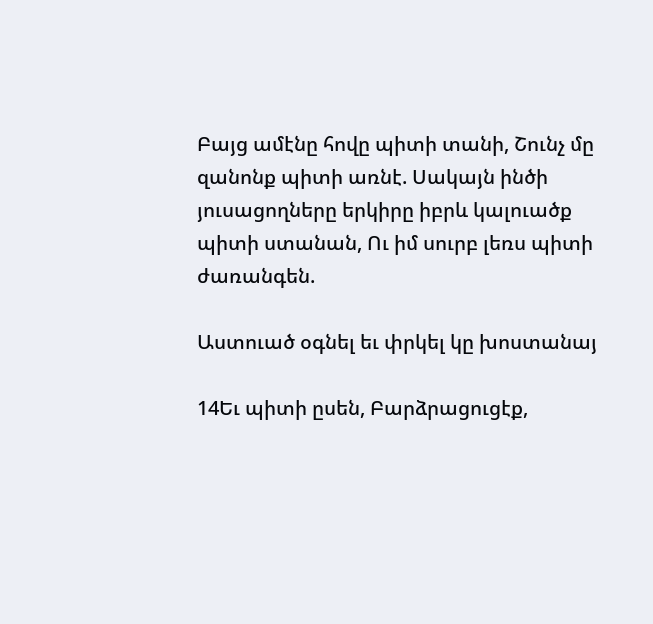Բայց ամէնը հովը պիտի տանի, Շունչ մը զանոնք պիտի առնէ. Սակայն ինծի յուսացողները երկիրը իբրև կալուածք պիտի ստանան, Ու իմ սուրբ լեռս պիտի ժառանգեն.

Աստուած օգնել եւ փրկել կը խոստանայ

14Եւ պիտի ըսեն, Բարձրացուցէք,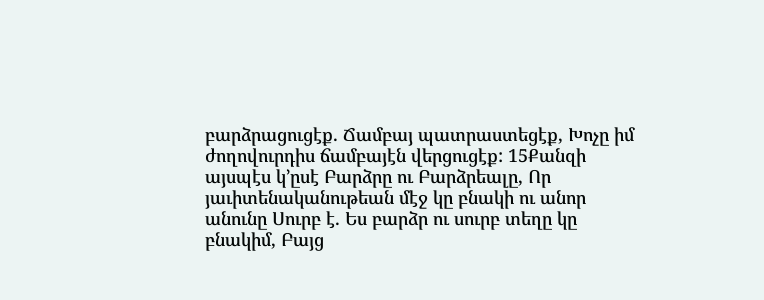բարձրացուցէք. Ճամբայ պատրաստեցէք, Խոչը իմ ժողովուրդիս ճամբայէն վերցուցէք: 15Քանզի այսպէս կ’ըսէ Բարձրը ու Բարձրեալը, Որ յաւիտենականութեան մէջ կը բնակի ու անոր անունը Սուրբ է. Ես բարձր ու սուրբ տեղը կը բնակիմ, Բայց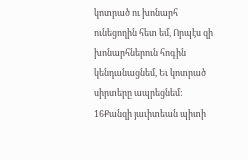կոտրած ու խոնարհ ունեցողին հետ եմ, Որպէս զի խոնարհներուն հոգին կենդանացնեմ, Եւ կոտրած սիրտերը ապրեցնեմ: 16Քանզի յաւիտեան պիտի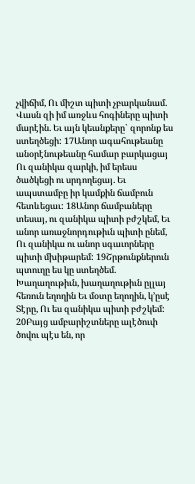չվիճիմ, Ու միշտ պիտի չբարկանամ. Վասն զի իմ առջևս հոգիները պիտի մարէին. Եւ այն կեանքերը` զորոնք ես ստեղծեցի: 17Անոր ագահութեանը անօրէնութեանը համար բարկացայ Ու զանիկա զարկի, իմ երեսս ծածկեցի ու սրդողեցայ. Եւ ապստամբը իր կամքին ճամբուն հետևեցաւ: 18Անոր ճամբաները տեսայ, ու զանիկա պիտի բժշկեմ, Եւ անոր առաջնորդութիւն պիտի ընեմ, Ու զանիկա ու անոր սգաւորները պիտի մխիթարեմ: 19Շրթունքներուն պտուղը ես կը ստեղծեմ. Խաղաղութիւն, խաղաղութիւն ըլլայ հեռուն եղողին Եւ մօտը եղողին, կ’ըսէ Տէրը, Ու ես զանիկա պիտի բժշկեմ: 20Բայց ամբարիշտները ալէծուփ ծովու պէս են, որ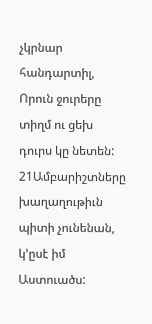չկրնար հանդարտիլ, Որուն ջուրերը տիղմ ու ցեխ դուրս կը նետեն: 21Ամբարիշտները խաղաղութիւն պիտի չունենան, կ’ըսէ իմ Աստուածս: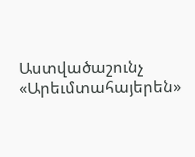Աստվածաշունչ «Արեւմտահայերեն»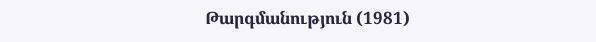Թարգմանություն (1981)